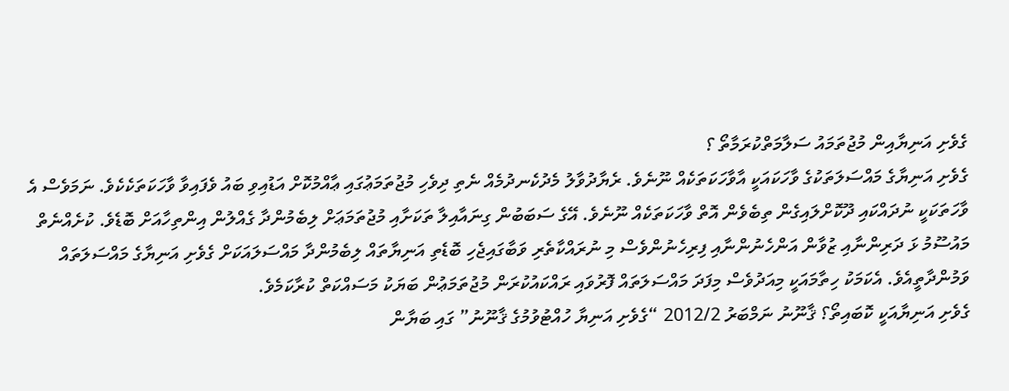ގެވެށި އަނިޔާއިން މުޖުތަމައު ސަލާމަތްކުރަމާތޯ ؟
ގެވެށި އަނިޔާގެ މައްސަލަތަކުގެ ވާހަކައަކީ އާވާހަކަތަކެއް ނޫނެވެ. ރެޔާދުވާލު މެދުކެނދުމެއް ނެތި ދިވެހި މުޖުތަމަޢުގައި ޢާއްމުކޮށް އަޑުއިވި ބައު ވެފައިވާ ވާހަކަތަކެކެވެ. ނަމަވެސް އެ ވާހަތަކަކީ ނުދައްކައި ދޫކޮށްލައިގެން ތިބެވެން އޮތް ވާހަކަތަކެއް ނޫނެވެ. އޭގެ ސަބަބުން ގިނައާއިލާ ތަކަށާއި މުޖުތަމަޢަށް ލިބެމުންދާ ގެއްލުން އިންތިހާއަށް ބޮޑެވެ. ކުށެއްނެތް މައުސޫމު ޅަ ދަރިންނާއި ޒުވާން އަންހެނުންނާއި ފިރިހެނުންވެސް މި ނުރައްކާތެރި ވަބާގައިޖެހި ބޮޑެތި އަނިޔާތައް ލިބެމުންދާ މައްސަލައަކަށް ގެވެށި އަނިޔާގެ މައްސަލަތައް ވަމުންދާތީއެވެ. އެކަމަކު ހިތާމައަކީ މިއަދުވެސް މިފަދަ މައްސަލަތައް ފޮރުވައި ރައްކައުކުރަން މުޖުތަމަޢުން ބަޔަކު މަސައްކަތް ކުރާކަމެވެ.
ގެވެށި އަނިޔާއަކީ ކޮބައިތޯ؟ ޤާނޫނު ނަމްބަރު 2012/2 “ގެވެށި އަނިޔާ ހުއްޓުވުމުގެ ޤާނޫނު” ގައި ބަޔާން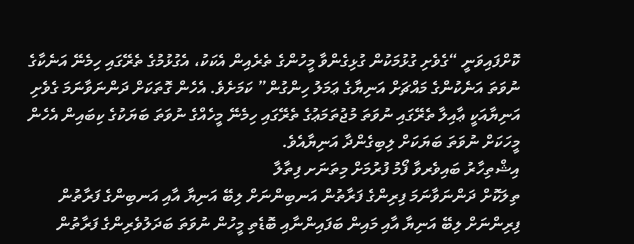ކޮށްފައިވަނީ “ގެވެށި ގުޅުމަކުން ގުޅިގެންވާ މީހުންގެ ތެރެއިން އެކަކު، އެގުޅުމުގެ ތެރޭގައި ހިމެނޭ އަނެކާގެ ނުވަތަ އަނެކުންގެ މައްޗަށް އަނިޔާގެ ޢަމަލު ހިންގުން” ކަމަށެވެ. އެހެން ގޮތަކަށް ދަންނަވާނަމަ ގެވެށި އަނިޔާއަކީ ޢާއިލާ ތެރޭގައި ނުވަތަ މުޖުތަމަޢުގެ ތެރޭގައި ހިމެނޭ މީހެއްގެ ނުވަތަ ބަޔަކުގެ ކިބައިން އެހެން މީހަކަށް ނުވަތަ ބަޔަކަށް ލިބިގެންދާ އަނިޔާއެވެ.
އިޝްތިހާރު ބައިވެރވާ ފޯމު ފުރުމަށް މިތަނަށ ފިތާލާ
ތިލަކޮށް ދަންނަވާނަމަ ފިރިންގެ ފަރާތުން އަނބިންނަށް ލިބޭ އަނިޔާ އާއި އަނބިންގެ ފަރާތުން ފިރިންނަށް ލިބޭ އަނިޔާ އާއި މައިން ބަފައިންނާއި ބޮޑެތި މީހުން ނުވަތަ ބަދަލުވެރިންގެ ފަރާތުން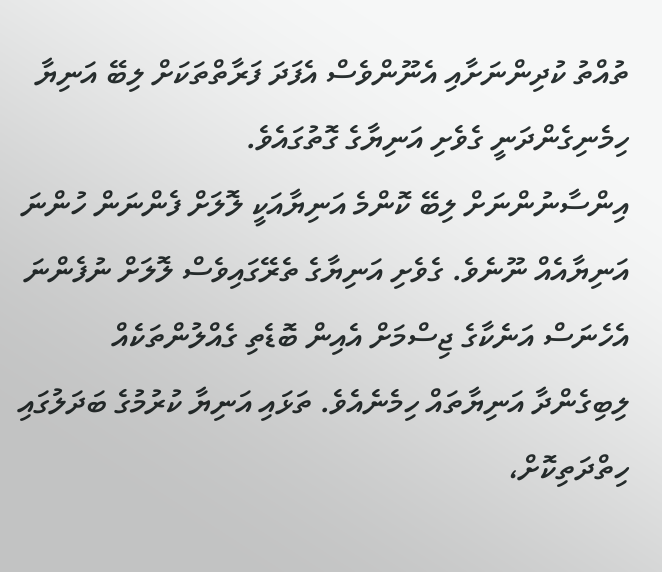ތުއްތު ކުދިންނަށާއި އެނޫންވެސް އެފަދަ ފަރާތްތަކަށް ލިބޭ އަނިޔާ ހިމެނިގެންދަނީ ގެވެށި އަނިޔާގެ ގޮތުގައެވެ.
އިންސާނުންނަށް ލިބޭ ކޮންމެ އަނިޔާއަކީ ލޮލަށް ފެންނަން ހުންނަ އަނިޔާއެއް ނޫނެވެ. ގެވެށި އަނިޔާގެ ތެރޭގައިވެސް ލޮލަށް ނުފެންނަ އެހެނަސް އަނެކާގެ ޖިސްމަށް އެއިން ބޮޑެތި ގެއްލުންތަކެއް ލިބިގެންދާ އަނިޔާތައް ހިމެނެއެވެ. ތަޅައި އަނިޔާ ކުރުމުގެ ބަދަލުގައި ހިތްދަތިކޮށް،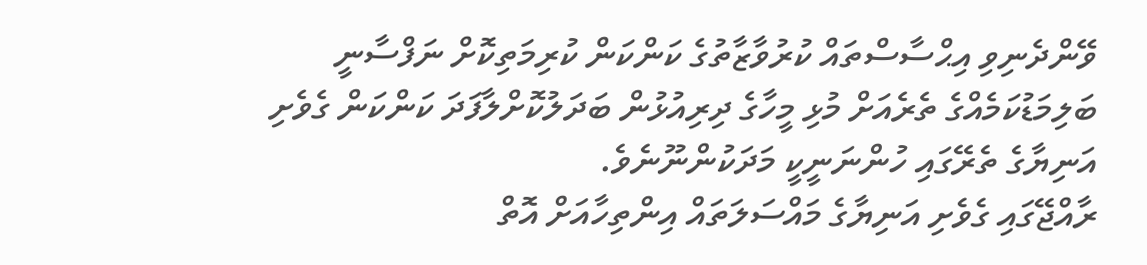ވޭންދެނިވި އިޙްސާސްތައް ކުރުވާޒާތުގެ ކަންކަން ކުރިމަތިކޮށް ނަފްސާނީ ބަލިމަޑުކަމެއްގެ ތެރެއަށް މުޅި މީހާގެ ދިރިއުޅުން ބަދަލުކޮށްލާފަދަ ކަންކަން ގެވެށި އަނިޔާގެ ތެރޭގައި ހުންނަނީކީ މަދަކުންނޫނެވެ.
ރާއްޖޭގައި ގެވެށި އަނިޔާގެ މައްސަލަތައް އިންތިހާއަށް އޮތް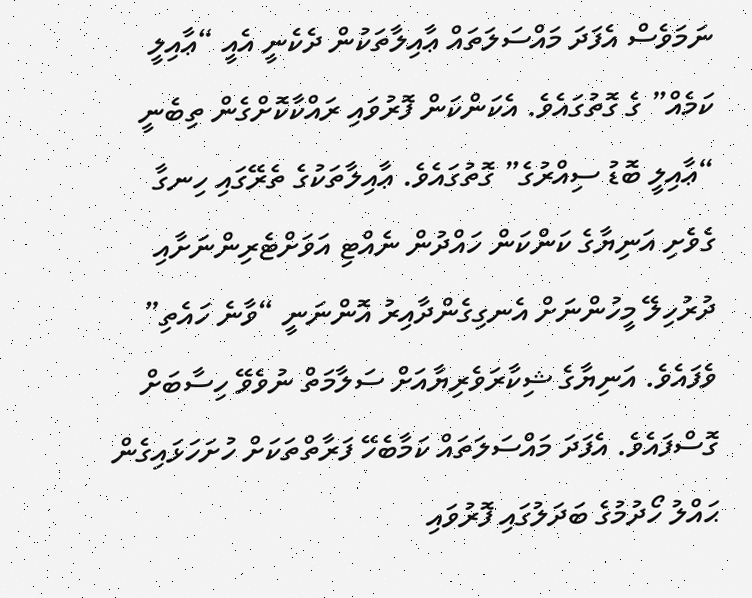ނަމަވެސް އެފަދަ މައްސަލަތައް ޢާއިލާތަކުން ދެކެނީ އެއީ “ޢާއިލީ ކަމެއް” ގެ ގޮތުގައެވެ. އެކަންކަން ފޮރުވައި ރައްކާކޮށްގެން ތިބެނީ “ޢާއިލީ ބޮޑު ސިއްރުގެ” ގޮތުގައެވެ. ޢާއިލާތަކުގެ ތެރޭގައި ހިނގާ ގެވެށި އަނިޔާގެ ކަންކަން ހައްދުން ނެއްޓި އަވަށްޓެރިންނަށާއި ދުރުހިލޭ މީހުންނަށް އެނގިގެންދާއިރު އޮންނަނީ “ވާނެ ހައެތި” ވެފައެވެ. އަނިޔާގެ ޝިކާރަވެރިޔާއަށް ސަލާމަތް ނުވެވޭ ހިސާބަށް ގޮސްފައެވެ. އެފަދަ މައްސަލަތައް ކަމާބެހޭ ފަރާތްތަކަށް ހުށަހަޅައިގެން ޙައްލު ހޯދުމުގެ ބަދަލުގައި ފޮރުވައި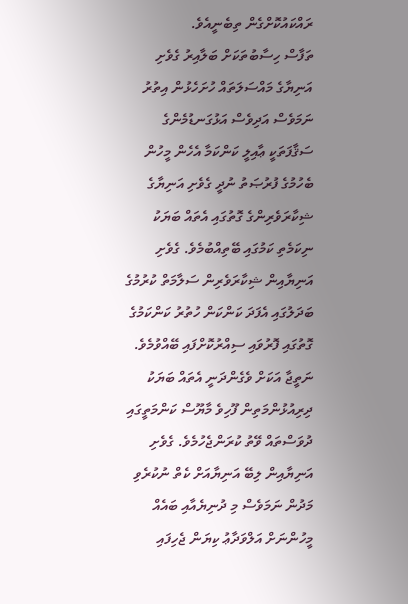ރައްކައުކޮށްގެން ތިބެނީއެވެ.
ތަފާސް ހިސާބުތަކަށް ބަލާއިރު ގެވެށި އަނިޔާގެ މައްސަލަތައް ހުށަހެޅުން އިތުރު ނަމަވެސް އަދިވެސް އަޅުގަނޑުމެންގެ ސަޤާފަތަކީ ޢާއިލީ ކަންކަމާ އެހެން މީހުން ބެހުމުގެ ފުރުޞަތު ނުދީ ގެވެށި އަނިޔާގެ ޝިކާރަވެރިންގެ ގޮތުގައި އެތައް ބަޔަކު ނިކަމެތި ކަމުގައި ބޭތިއްބުމެވެ. ގެވެށި އަނިޔާއިން ޝިކާރަވެރިން ސަލާމަތް ކުރުމުގެ ބަދަލުގައި އެފަދަ ކަންކަން ހުތުރު ކަންކަމުގެ ގޮތުގައި ފޮރުވައި ސިއްރުކޮށްފައި ބޭއްވުމެވެ. ނަތީޖާ އަކަށް ވެގެންދަނީ އެތައް ބަޔަކު ދިރިއުޅުންމަތިން ފޫހިވެ މާޔޫސް ކަންމަތީގައި ދުވަސްތައް ވޭތު ކުރަންޖެހުމެވެ. ގެވެށި އަނިޔާއިން ލިބޭ އަނިޔާއަށް ކެތް ނުކުރެވި މަދުން ނަމަވެސް މި ދުނިޔެއާއި ބައެއް މީހުންނަށް އަލްވަދާޢު ކިޔަން ޖެހިފައި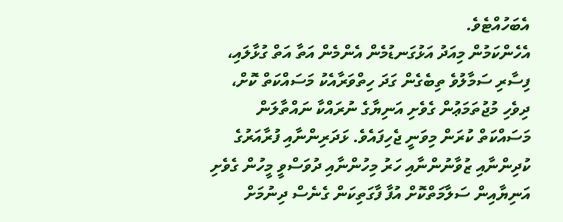އެބަހުއްޓެވެ.
އެހެންކަމުން މިއަދު އަޅުގަނޑުމެން އެންމެން އަތާ އަތް ގުޅާލައި، ފިސާރި ސަމާލުވެ ތިބެގެން ގަދަ ހިތްވަރާއެކު މަސައްކަތް ކޮށް، ދިވެހި މުޖުތަމަޢުން ގެވެށި އަނިޔާގެ ނުރައްކާ ނައްތާލަން މަސައްކަތް ކުރަން މިވަނީ ޖެހިފައެވެ. ޅަދަރިންނާއި ފުރާއަރުގެ ކުދިންނާއި ޒުވާނުންނާއި ހަރު މިހުންނާއި ދުވަސްވީ މީހުން ގެވެށި އަނިޔާއިން ސަލާމަތްކޮށް އުފާ ފާގަތިކަން ގެނެސް ދިނުމަށް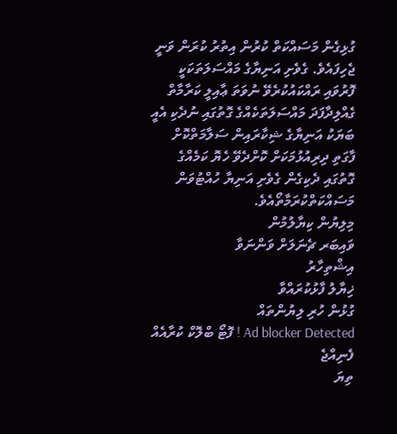ގުޅިގެން މަސައްކަތް ކުރުން އިތުރު ކުރަން ވަނީ ޖެހިފައެވެ. ގެވެށި އަނިޔާގެ މައްސަލަތަކަކީ ފޮރުވައި ރައްކައުކުރެވޭ ނުވަތަ ޢާއިލީ ކަރާމާތް ގެއްލިދާފަދަ މައްސަލަތަކެއްގެ ގޮތުގައި ނުދެކި އެއީ ބަޔަކު އަނިޔާގެ ޝިކާރައިން ސަލާމަތްކޮށް ފާގަތި ދިރިއުޅުމަކަށް ކޮށްދެވޭ ހެޔޮ ކަމެއްގެ ގޮތުގައި ދެކިގެން ގެވެށި އަނިޔާ ހުއްޓުވަން މަސައްކަތްކުރަމާތޯއެވެ.
މިލިޔުން ކިޔާލުމުން
ވައިބަރ ޗެނަލަށް ވަންނަވާ
އިޝްތިހާރު
ޚިޔާލު ފާޅުކުރައްވާ
ގުޅުން ހުރި ލިޔުންތައް
Ad blocker Detected ! ފޮޓޯ ބްލޮކް ކުރާއެއް ފެނިއްޖެ
ތިޔަ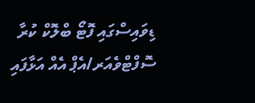ޑިވައިސްގައި ފޮޓޯ ބްލޮކް ކުރާ ސޮފްޓްވެއަރ/އެޕް އެއް އަޅާފައި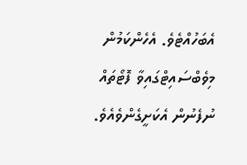އެބަހުއްޓެވެ. އެހެންކަމުން މިވެބްސައިޓްގައިވާ ފޮޓޯތައް ނުފެނުން އެކަށީގެންވެއެވެ.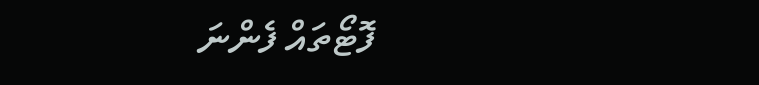ފޮޓޯތައް ފެންނަ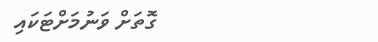ގޮތަށް ވަނުމަށްޓަކައި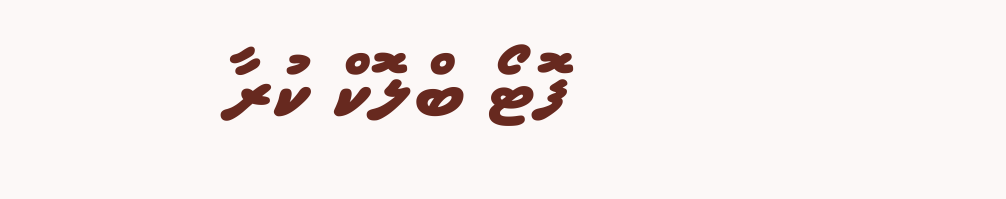ފޮޓޯ ބްލޮކް ކުރާ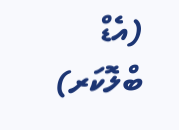(އެޑް ބްލޮކަރ)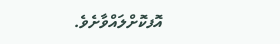އޮފކޮށްލައްވާށެވެ.